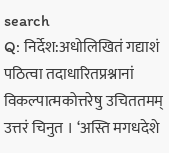search
Q: निर्देश:अधोलिखितं गद्याशं पठित्वा तदाधारितप्रश्नानां विकल्पात्मकोत्तरेषु उचिततमम् उत्तरं चिनुत । ‘अस्ति मगधदेशे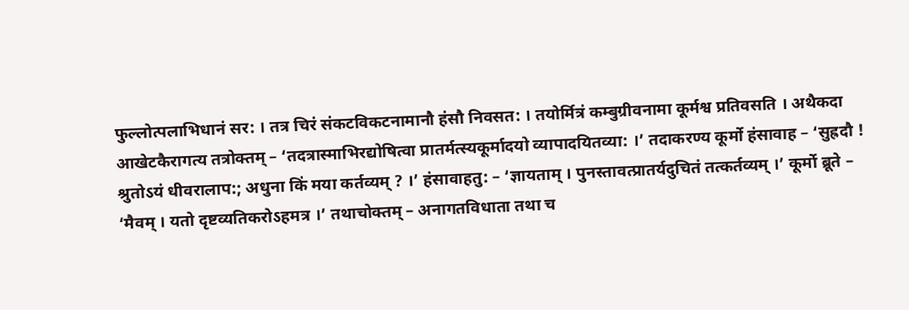फुल्लोत्पलाभिधानं सर: । तत्र चिरं संकटविकटनामानौ हंसौ निवसत: । तयोर्मित्रं कम्बुग्रीवनामा कूर्मश्व प्रतिवसति । अथैकदा आखेटकैरागत्य तत्रोक्तम् – ‘तदत्रास्माभिरद्योषित्वा प्रातर्मत्स्यकूर्मादयो व्यापादयितव्या: ।’ तदाकरण्य कूर्मो हंसावाह – ‘सुह्रदौ ! श्रुतोऽयं धीवरालाप:; अधुना किं मया कर्तव्यम् ? ।’ हंसावाहतु: – ‘ज्ञायताम् । पुनस्तावत्प्रातर्यदुचितं तत्कर्तव्यम् ।’ कूर्मो ब्रूते – ‘मैवम् । यतो दृष्टव्यतिकरोऽहमत्र ।’ तथाचोक्तम् – अनागतविधाता तथा च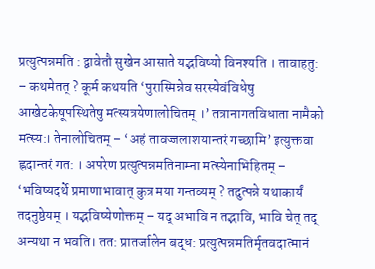प्रत्युत्पन्नमति : द्वावेतौ सुखेन आसाते यद्भविष्यो विनश्यति । तावाहतु: – कथमेतत् ? कूर्म कथयति ‘पुरास्मिन्नेव सरस्येवंविधेषु आखेटकेषूपस्थितेषु मत्स्यत्रयेणालोचितम् ।’ तत्रानागतविधाता नामैको मत्स्य:। तेनालोचितम् – ‘अहं तावज्जलाशयान्तरं गच्छामि’ इत्युक्तवा ह्नदान्तरं गत: । अपरेण प्रत्युत्पन्नमतिनाम्ना मत्स्येनाभिहितम् – ‘भविष्यदर्थे प्रमाणाभावात् कुत्र मया गन्तव्यम् ? तदुत्पन्ने यथाकार्यं तदनुष्ठेयम् । यद्भविष्येणोक्तम् – यद् अभावि न तद्भावि, भावि चेत् तद् अन्यथा न भवति। तत: प्रातर्जालेन बद्ध: प्रत्युत्पन्नमतिर्मृतवदात्मानं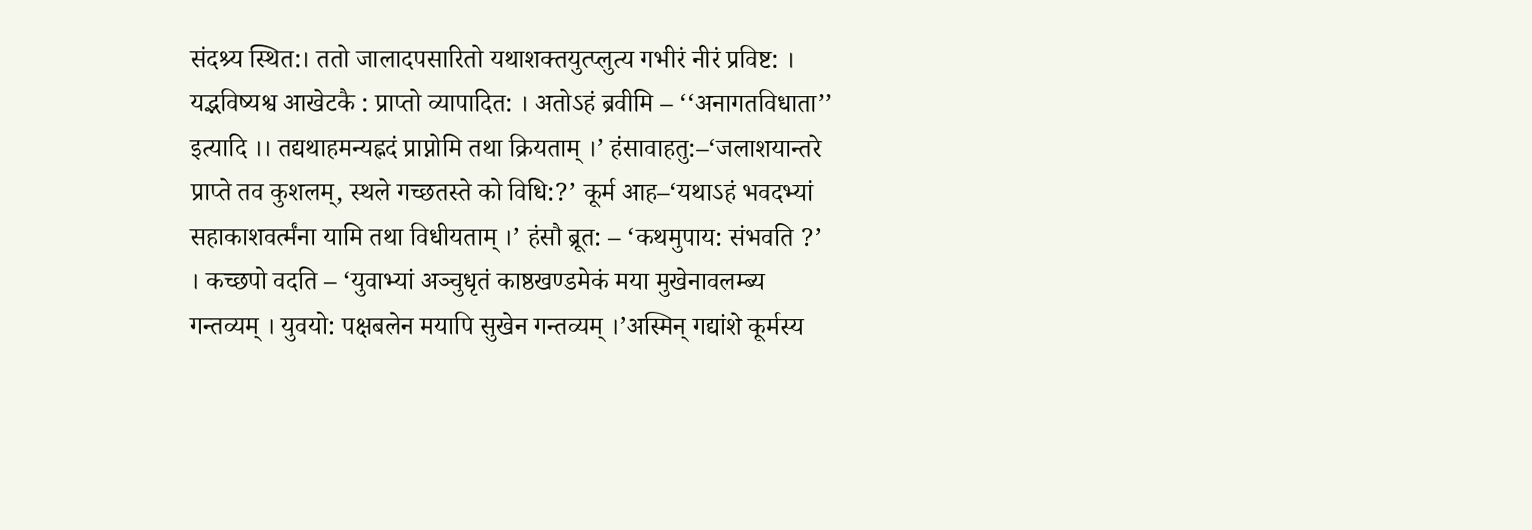संदश्र्य स्थित:। ततो जालादपसारितो यथाशक्तयुत्प्लुत्य गभीरं नीरं प्रविष्ट: । यद्भविष्यश्व आखेटकै : प्राप्तो व्यापादित: । अतोऽहं ब्रवीमि – ‘‘अनागतविधाता’’ इत्यादि ।। तद्यथाहमन्यह्नदं प्राप्नोमि तथा क्रियताम् ।’ हंसावाहतु:–‘जलाशयान्तरे प्राप्ते तव कुशलम्, स्थले गच्छतस्ते को विधि:?’ कूर्म आह–‘यथाऽहं भवदभ्यां सहाकाशवर्त्मंना यामि तथा विधीयताम् ।’ हंसौ ब्रूत: – ‘कथमुपाय: संभवति ?’ । कच्छपो वदति – ‘युवाभ्यां अञ्चुधृतं काष्ठखण्डमेकं मया मुखेनावलम्ब्य गन्तव्यम् । युवयो: पक्षबलेन मयापि सुखेन गन्तव्यम् ।’अस्मिन् गद्यांशे कूर्मस्य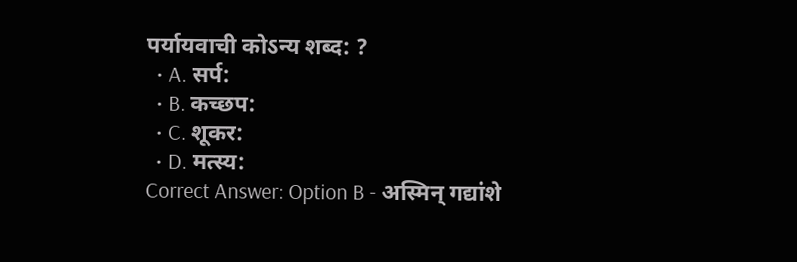पर्यायवाची कोऽन्य शब्द: ?
  • A. सर्प:
  • B. कच्छप:
  • C. शूकर:
  • D. मत्स्य:
Correct Answer: Option B - अस्मिन् गद्यांशे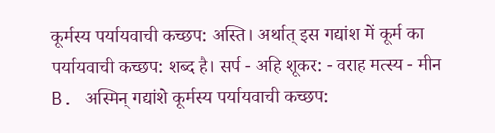कूर्मस्य पर्यायवाची कच्छप: अस्ति। अर्थात् इस गद्यांश में कूर्म का पर्यायवाची कच्छप: शब्द है। सर्प - अहि शूकर: - वराह मत्स्य - मीन
B. अस्मिन् गद्यांशे कूर्मस्य पर्यायवाची कच्छप: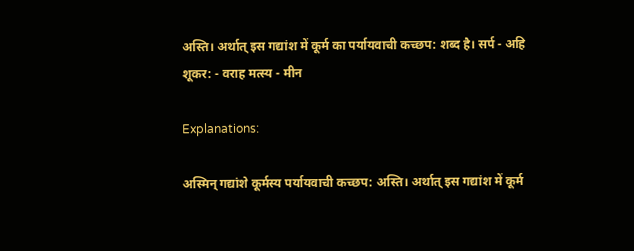अस्ति। अर्थात् इस गद्यांश में कूर्म का पर्यायवाची कच्छप: शब्द है। सर्प - अहि शूकर: - वराह मत्स्य - मीन

Explanations:

अस्मिन् गद्यांशे कूर्मस्य पर्यायवाची कच्छप: अस्ति। अर्थात् इस गद्यांश में कूर्म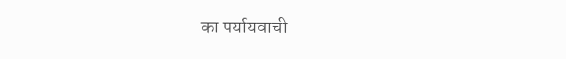का पर्यायवाची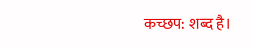कच्छप: शब्द है।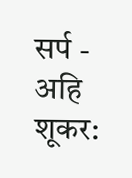सर्प - अहि शूकर: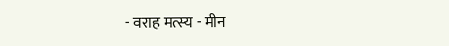- वराह मत्स्य - मीन